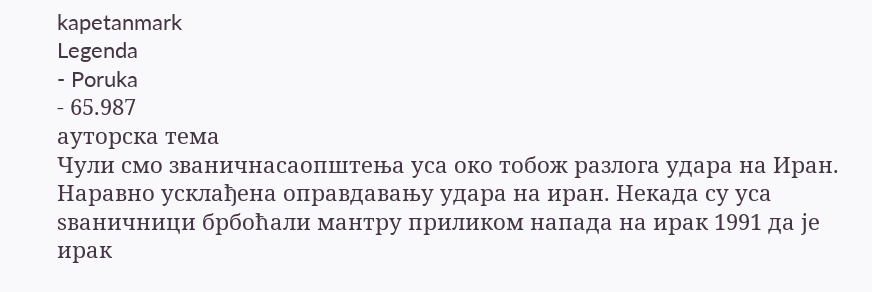kapetanmark
Legenda
- Poruka
- 65.987
ауторска тема
Чули смо званичнасаопштења уса око тобож разлога удара на Иран. Наравно усклађена оправдавању удара на иран. Некада су уса ѕваничници брбоћали мантру приликом напада на ирак 1991 да је ирак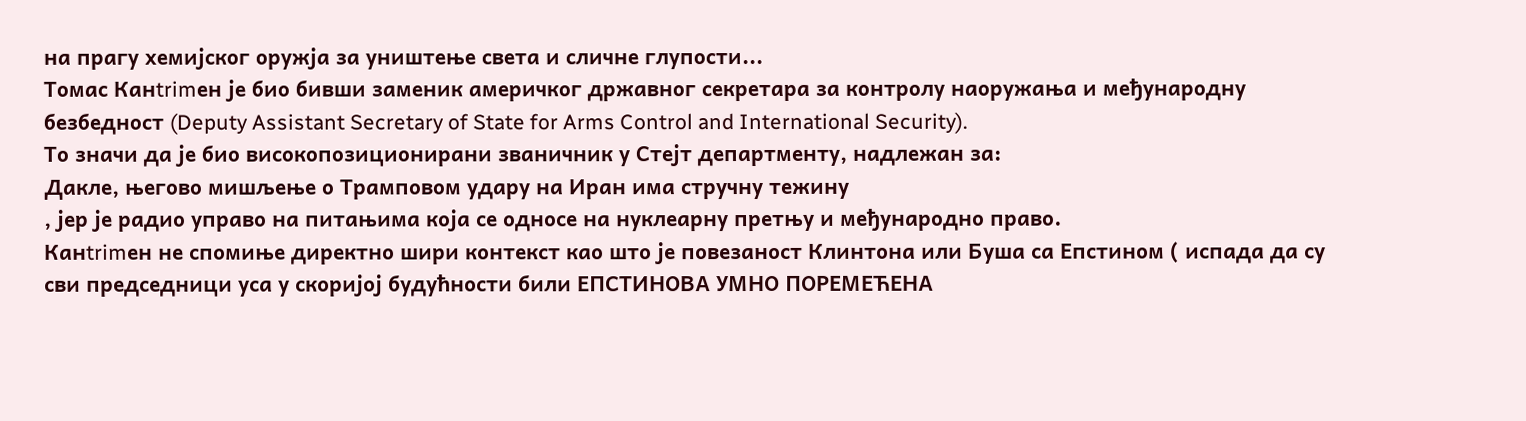на прагу хемијског оружја за уништење света и сличне глупости...
Томас Канtrimен је био бивши заменик америчког државног секретара за контролу наоружања и међународну безбедност (Deputy Assistant Secretary of State for Arms Control and International Security).
То значи да је био високопозиционирани званичник у Стејт департменту, надлежан за:
Дакле, његово мишљење о Трамповом удару на Иран има стручну тежину
, јер је радио управо на питањима која се односе на нуклеарну претњу и међународно право.
Канtrimен не спомиње директно шири контекст као што је повезаност Клинтона или Буша са Епстином ( испада да су сви председници уса у скоријој будућности били ЕПСТИНОВА УМНО ПОРЕМЕЋЕНА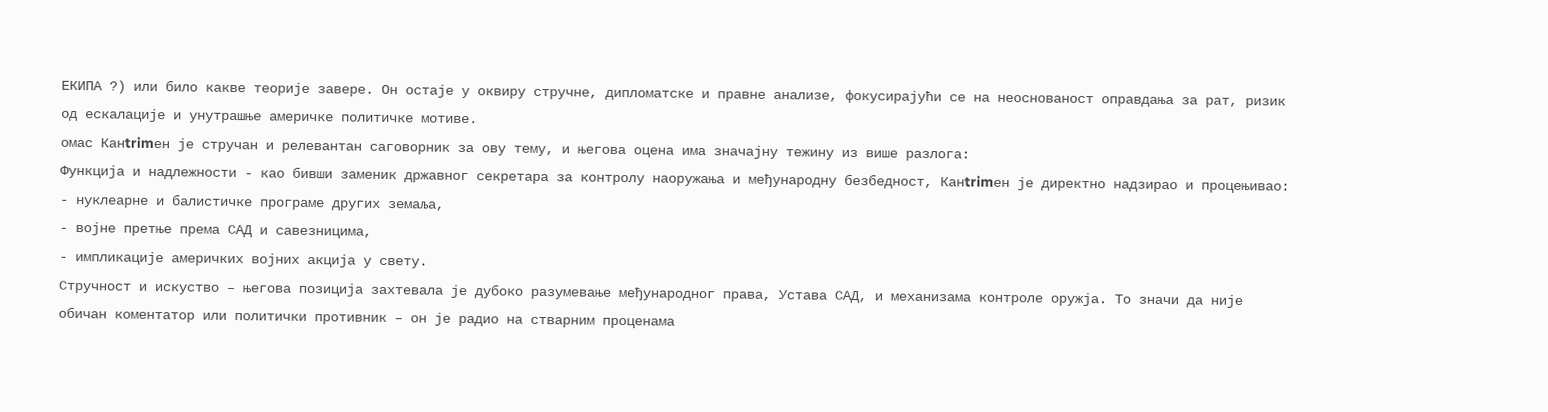ЕКИПА ?) или било какве теорије завере. Он остаје у оквиру стручне, дипломатске и правне анализе, фокусирајући се на неоснованост оправдања за рат, ризик од ескалације и унутрашње америчке политичке мотиве.
омас Канtrimен је стручан и релевантан саговорник за ову тему, и његова оцена има значајну тежину из више разлога:
Функција и надлежности - као бивши заменик државног секретара за контролу наоружања и међународну безбедност, Канtrimен је директно надзирао и процењивао:
- нуклеарне и балистичке програме других земаља,
- војне претње према САД и савезницима,
- импликације америчких војних акција у свету.
Стручност и искуство – његова позиција захтевала је дубоко разумевање међународног права, Устава САД, и механизама контроле оружја. То значи да није обичан коментатор или политички противник – он је радио на стварним проценама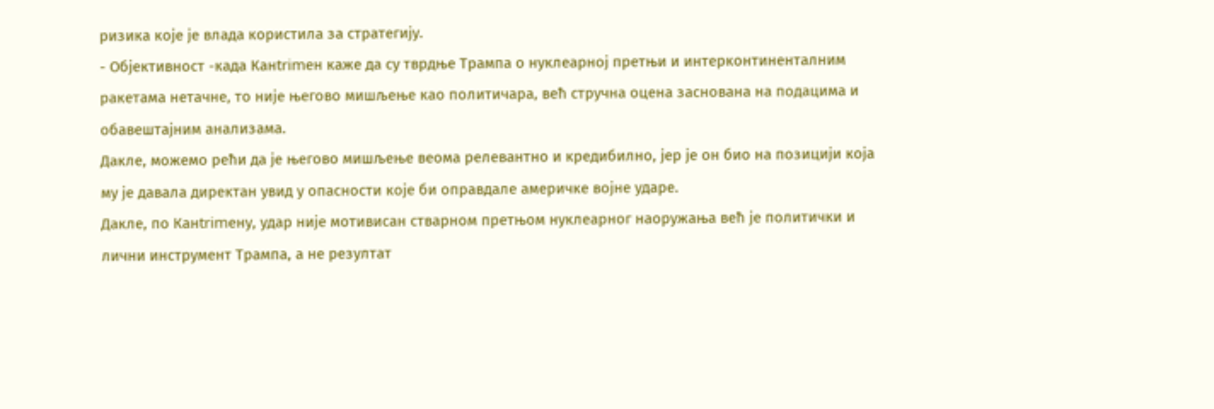ризика које је влада користила за стратегију.
- Објективност -када Канtrimен каже да су тврдње Трампа о нуклеарној претњи и интерконтиненталним ракетама нетачне, то није његово мишљење као политичара, већ стручна оцена заснована на подацима и обавештајним анализама.
Дакле, можемо рећи да је његово мишљење веома релевантно и кредибилно, јер је он био на позицији која му је давала директан увид у опасности које би оправдале америчке војне ударе.
Дакле, по Канtrimену, удар није мотивисан стварном претњом нуклеарног наоружања већ је политички и лични инструмент Трампа, а не резултат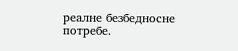реалне безбедносне потребе.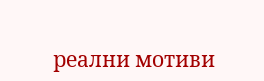реални мотиви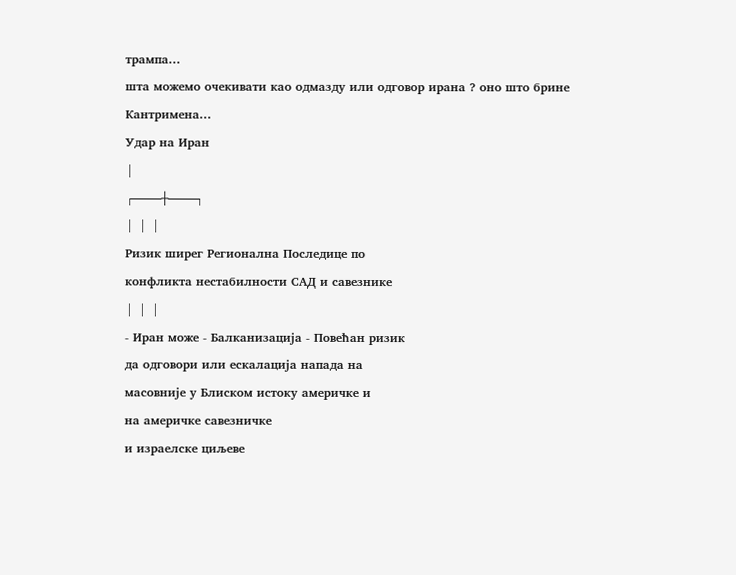трампа...
шта можемо очекивати као одмазду или одговор ирана ? оно што брине Кантримена...
Удар на Иран
│
┌───┼───┐
│ │ │
Ризик ширег Регионална Последице по
конфликта нестабилности САД и савезнике
│ │ │
- Иран може - Балканизација - Повећан ризик
да одговори или ескалација напада на
масовније у Блиском истоку америчке и
на америчке савезничке
и израелске циљеве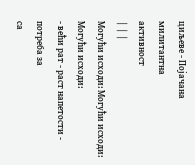циљеве - Појачана
милитантна
активност
│ │ │
Могући исходи: Могући исходи: Могући исходи:
- већи рат - раст напетости - потреба за
са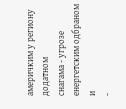америчким у региону додатном
снагама - угрозе енергетским одбраном и
-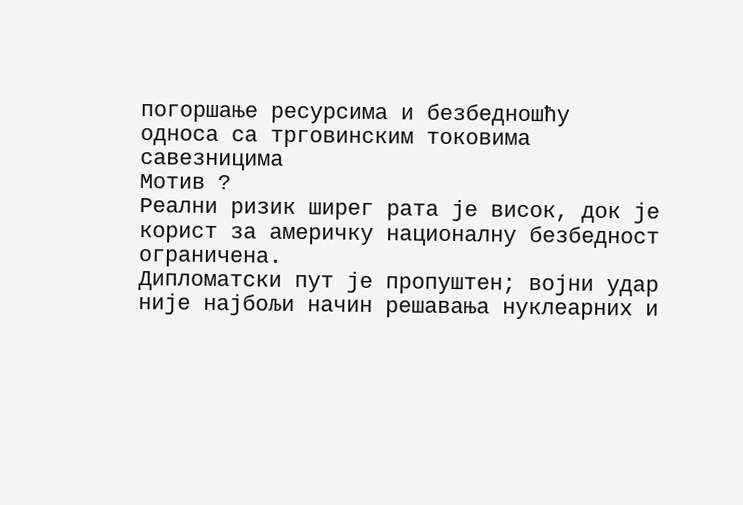погоршање ресурсима и безбедношћу
односа са трговинским токовима
савезницима
Мотив ?
Реални ризик ширег рата је висок, док је корист за америчку националну безбедност ограничена.
Дипломатски пут је пропуштен; војни удар није најбољи начин решавања нуклеарних и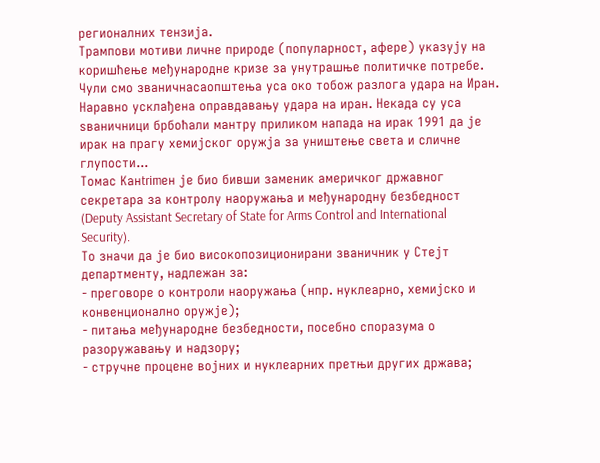регионалних тензија.
Трампови мотиви личне природе (популарност, афере) указују на коришћење међународне кризе за унутрашње политичке потребе.
Чули смо званичнасаопштења уса око тобож разлога удара на Иран. Наравно усклађена оправдавању удара на иран. Некада су уса ѕваничници брбоћали мантру приликом напада на ирак 1991 да је ирак на прагу хемијског оружја за уништење света и сличне глупости...
Томас Канtrimен је био бивши заменик америчког државног секретара за контролу наоружања и међународну безбедност (Deputy Assistant Secretary of State for Arms Control and International Security).
То значи да је био високопозиционирани званичник у Стејт департменту, надлежан за:
- преговоре о контроли наоружања (нпр. нуклеарно, хемијско и конвенционално оружје);
- питања међународне безбедности, посебно споразума о разоружавању и надзору;
- стручне процене војних и нуклеарних претњи других држава;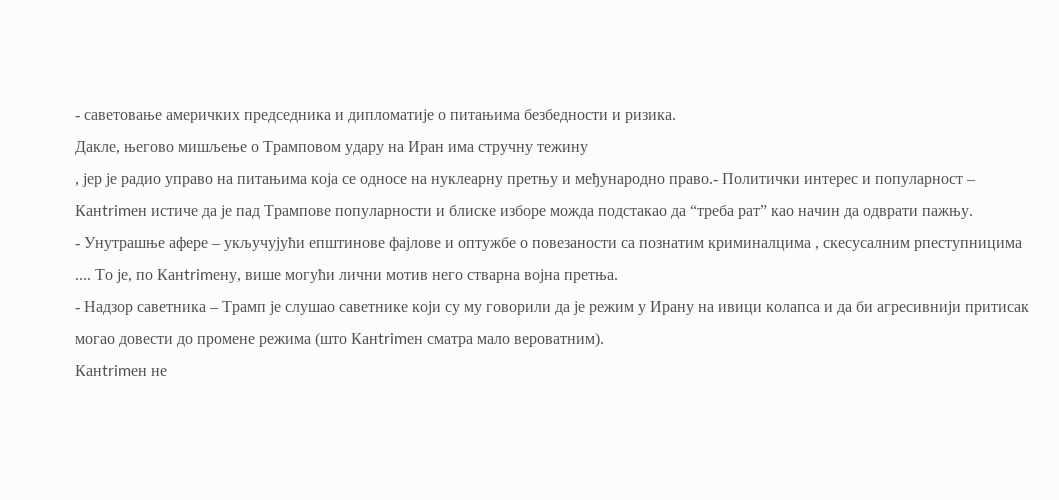- саветовање америчких председника и дипломатије о питањима безбедности и ризика.
Дакле, његово мишљење о Трамповом удару на Иран има стручну тежину
, јер је радио управо на питањима која се односе на нуклеарну претњу и међународно право.- Политички интерес и популарност – Канtrimен истиче да је пад Трампове популарности и блиске изборе можда подстакао да “треба рат” као начин да одврати пажњу.
- Унутрашње афере – укључујући епштинове фајлове и оптужбе о повезаности са познатим криминалцима , скесусалним рпеступницима .... То је, по Канtrimену, више могући лични мотив него стварна војна претња.
- Надзор саветника – Трамп је слушао саветнике који су му говорили да је режим у Ирану на ивици колапса и да би агресивнији притисак могао довести до промене режима (што Канtrimен сматра мало вероватним).
Канtrimен не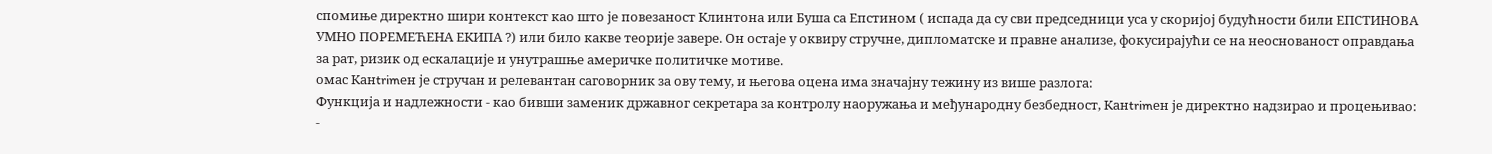спомиње директно шири контекст као што је повезаност Клинтона или Буша са Епстином ( испада да су сви председници уса у скоријој будућности били ЕПСТИНОВА УМНО ПОРЕМЕЋЕНА ЕКИПА ?) или било какве теорије завере. Он остаје у оквиру стручне, дипломатске и правне анализе, фокусирајући се на неоснованост оправдања за рат, ризик од ескалације и унутрашње америчке политичке мотиве.
омас Канtrimен је стручан и релевантан саговорник за ову тему, и његова оцена има значајну тежину из више разлога:
Функција и надлежности - као бивши заменик државног секретара за контролу наоружања и међународну безбедност, Канtrimен је директно надзирао и процењивао:
-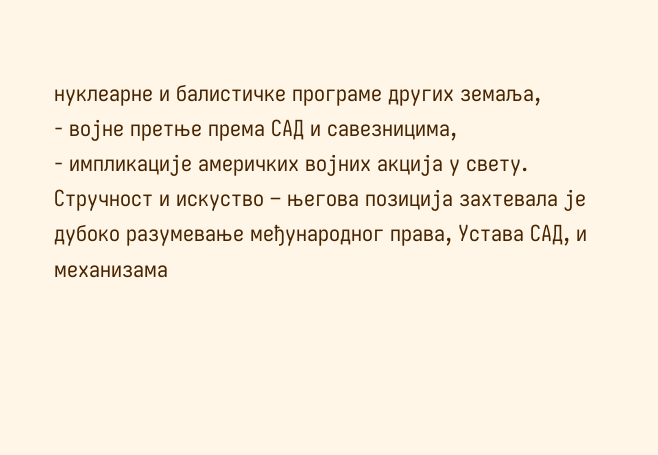нуклеарне и балистичке програме других земаља,
- војне претње према САД и савезницима,
- импликације америчких војних акција у свету.
Стручност и искуство – његова позиција захтевала је дубоко разумевање међународног права, Устава САД, и механизама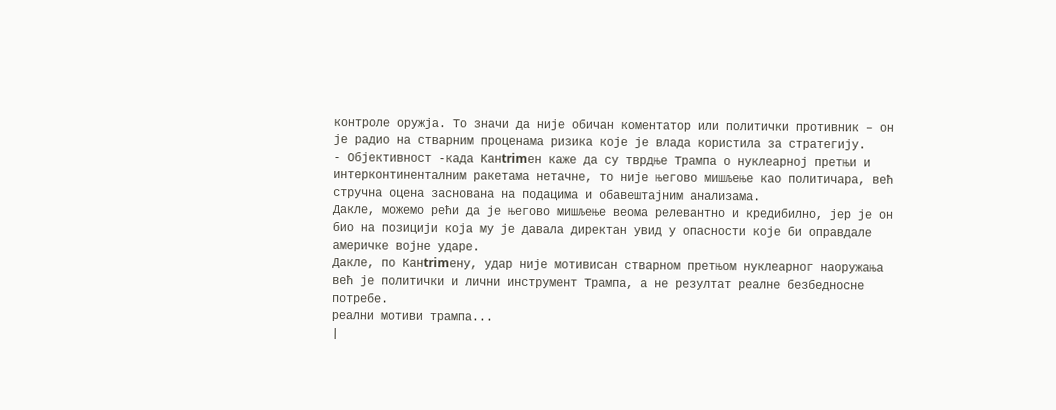контроле оружја. То значи да није обичан коментатор или политички противник – он је радио на стварним проценама ризика које је влада користила за стратегију.
- Објективност -када Канtrimен каже да су тврдње Трампа о нуклеарној претњи и интерконтиненталним ракетама нетачне, то није његово мишљење као политичара, већ стручна оцена заснована на подацима и обавештајним анализама.
Дакле, можемо рећи да је његово мишљење веома релевантно и кредибилно, јер је он био на позицији која му је давала директан увид у опасности које би оправдале америчке војне ударе.
Дакле, по Канtrimену, удар није мотивисан стварном претњом нуклеарног наоружања већ је политички и лични инструмент Трампа, а не резултат реалне безбедносне потребе.
реални мотиви трампа...
|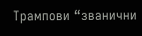Трампови “званични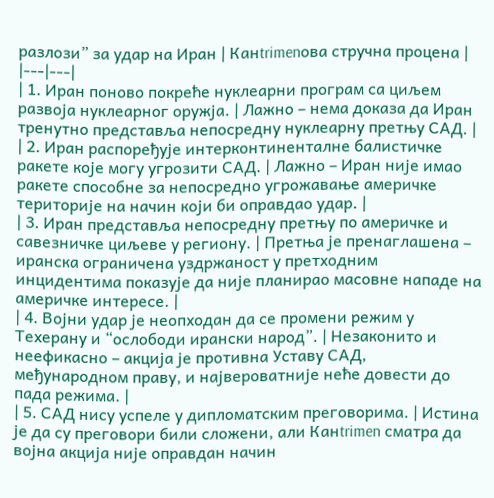разлози” за удар на Иран | Канtrimenова стручна процена |
|---|---|
| 1. Иран поново покреће нуклеарни програм са циљем развоја нуклеарног оружја. | Лажно – нема доказа да Иран тренутно представља непосредну нуклеарну претњу САД. |
| 2. Иран распоређује интерконтиненталне балистичке ракете које могу угрозити САД. | Лажно – Иран није имао ракете способне за непосредно угрожавање америчке територије на начин који би оправдао удар. |
| 3. Иран представља непосредну претњу по америчке и савезничке циљеве у региону. | Претња је пренаглашена – иранска ограничена уздржаност у претходним инцидентима показује да није планирао масовне нападе на америчке интересе. |
| 4. Војни удар је неопходан да се промени режим у Техерану и “ослободи ирански народ”. | Незаконито и неефикасно – акција је противна Уставу САД, међународном праву, и највероватније неће довести до пада режима. |
| 5. САД нису успеле у дипломатским преговорима. | Истина је да су преговори били сложени, али Канtrimen сматра да војна акција није оправдан начин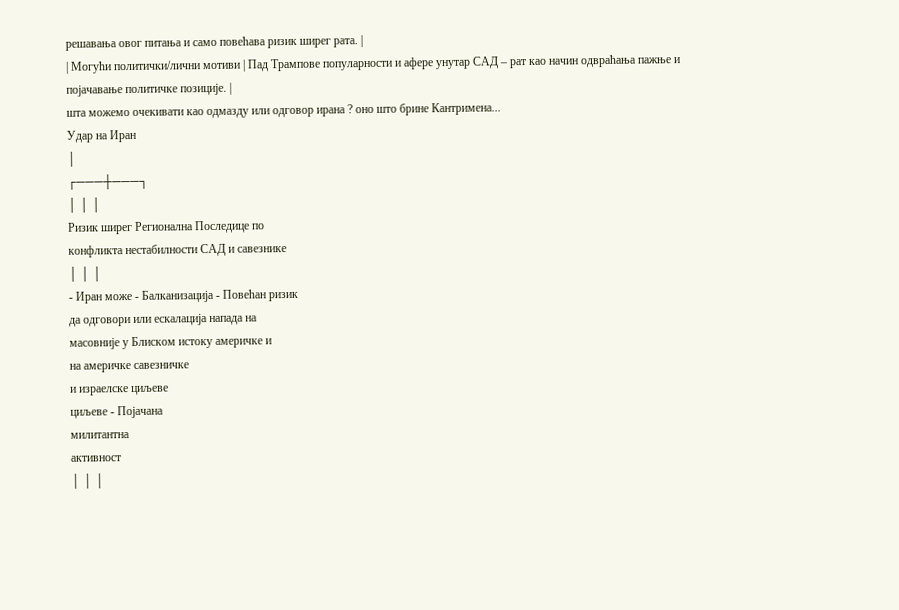решавања овог питања и само повећава ризик ширег рата. |
| Могући политички/лични мотиви | Пад Трампове популарности и афере унутар САД – рат као начин одвраћања пажње и појачавање политичке позиције. |
шта можемо очекивати као одмазду или одговор ирана ? оно што брине Кантримена...
Удар на Иран
│
┌───┼───┐
│ │ │
Ризик ширег Регионална Последице по
конфликта нестабилности САД и савезнике
│ │ │
- Иран може - Балканизација - Повећан ризик
да одговори или ескалација напада на
масовније у Блиском истоку америчке и
на америчке савезничке
и израелске циљеве
циљеве - Појачана
милитантна
активност
│ │ │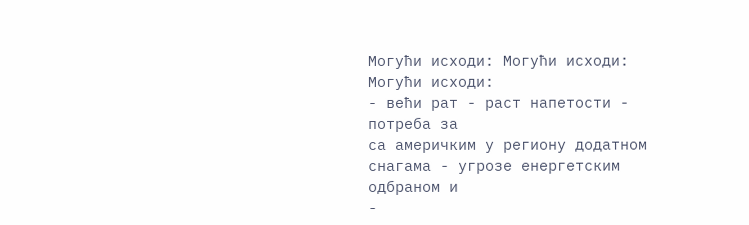Могући исходи: Могући исходи: Могући исходи:
- већи рат - раст напетости - потреба за
са америчким у региону додатном
снагама - угрозе енергетским одбраном и
-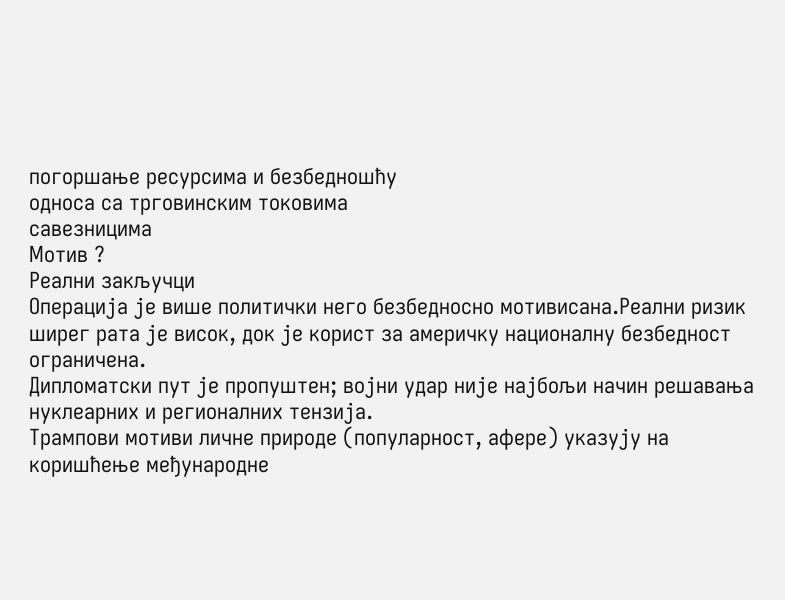погоршање ресурсима и безбедношћу
односа са трговинским токовима
савезницима
Мотив ?
Реални закључци
Операција је више политички него безбедносно мотивисана.Реални ризик ширег рата је висок, док је корист за америчку националну безбедност ограничена.
Дипломатски пут је пропуштен; војни удар није најбољи начин решавања нуклеарних и регионалних тензија.
Трампови мотиви личне природе (популарност, афере) указују на коришћење међународне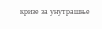кризе за унутрашње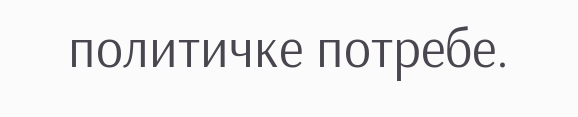политичке потребе.